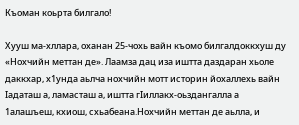Къоман коьрта билгало!

Хууш ма-хллара, оханан 25-чохь вайн къомо билгалдоккхуш ду «Нохчийн меттан де». Лаамза дац иза иштта даздаран хьоле даккхар, х1унда аьлча нохчийн мотт историн йохаллехь вайн Iадаташ а, ламасташ а, иштта гIиллакх-оьздангалла а 1алашъеш, кхиош, схьабеана.Нохчийн меттан де аьлла, и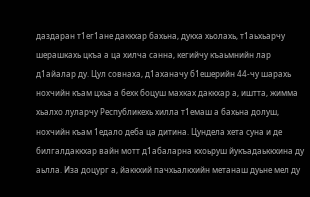даздаран т1ег1ане даккхар бахьна, дукха хьолахь, т1аьхьарчу шерашкахь цкъа а ца хилча санна, кегийчу къаьмнийн лар д1айалар ду. Цул совнаха, д1аханачу б1ешерийн 44-чу шарахь нохчийн къам цхьа а бехк боцуш махках даккхар а, иштта, жимма хьалхо луларчу Республикехь хилла т1емаш а бахьна долуш, нохчийн къам 1едало деба ца дитина. Цундела хета суна и де билгалдаккхар вайн мотт д1абаларна кхоьруш йукъадаьккхина ду аьлла. Иза доцург а, йаккхий пачхьалкхийн метанаш дуьне мел ду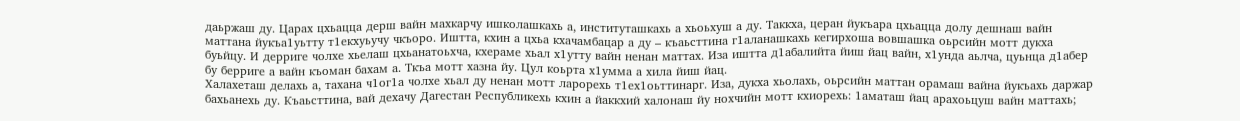даьржаш ду. Царах цхьацца дерш вайн махкарчу ишколашкахь а, институташкахь а хьоьхуш а ду. Таккха, церан йукъара цхьацца долу дешнаш вайн маттана йукъа1уьтту т1екхуьучу чкъоро. Иштта, кхин а цхьа кхачамбацар а ду – къаьсттина г1аланашкахь кегирхоша вовшашка оьрсийн мотт дукха буьйцу. И дерриге чолхе хьелаш цхьанатоьхча, кхераме хьал х1утту вайн ненан маттах. Иза иштта д1абалийта йиш йац вайн, х1унда аьлча, цуьнца д1абер бу берриге а вайн къоман бахам а. Ткъа мотт хазна йу. Цул коьрта х1умма а хила йиш йац.
Халахеташ делахь а, тахана ч1ог1а чолхе хьал ду ненан мотт ларорехь т1ех1оьттинарг. Иза, дукха хьолахь, оьрсийн маттан орамаш вайна йукъахь даржар бахьанехь ду. Къаьсттина, вай дехачу Дагестан Республикехь кхин а йаккхий халонаш йу нохчийн мотт кхиорехь: 1аматаш йац арахоьцуш вайн маттахь;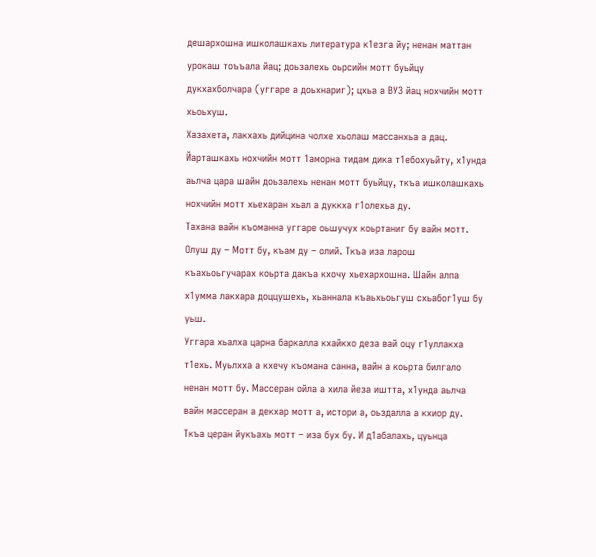дешархошна ишколашкахь литература к1езга йу; ненан маттан урокаш тоъъала йац; доьзалехь оьрсийн мотт буьйцу дукхахболчара (уггаре а доьхнариг); цхьа а ВУЗ йац нохчийн мотт хьоьхуш.
Хазахета, лакхахь дийцина чолхе хьолаш массанхьа а дац. Йарташкахь нохчийн мотт 1аморна тидам дика т1ебохуьйту, х1унда аьлча цара шайн доьзалехь ненан мотт буьйцу, ткъа ишколашкахь нохчийн мотт хьехаран хьал а дуккха г1олехьа ду.
Тахана вайн къоманна уггаре оьшучух коьртаниг бу вайн мотт. Олуш ду – Мотт бу, къам ду – олий. Ткъа иза ларош къахьоьгучарах коьрта дакъа кхочу хьехархошна. Шайн алпа х1умма лакхара доццушехь, хьаннала къаьхьоьгуш схьабог1уш бу уьш.
Уггара хьалха царна баркалла кхайкхо деза вай оцу г1уллакха т1ехь. Муьлхха а кхечу къомана санна, вайн а коьрта билгало ненан мотт бу. Массеран ойла а хила йеза иштта, х1унда аьлча вайн массеран а декхар мотт а, истори а, оьздалла а кхиор ду. Ткъа церан йукъахь мотт – иза бух бу. И д1абалахь, цуьнца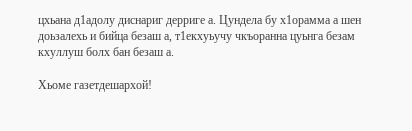цхьана д1адолу диснариг дерриге а. Цундела бу х1орамма а шен доьзалехь и бийца безаш а, т1екхуьучу чкъоранна цуьнга безам кхуллуш болх бан безаш а.

Хьоме газетдешархой!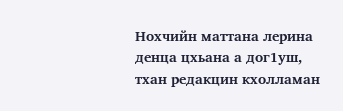Нохчийн маттана лерина денца цхьана а дог1уш, тхан редакцин кхолламан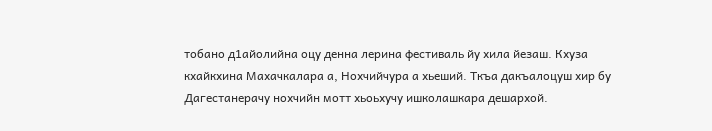тобано д1айолийна оцу денна лерина фестиваль йу хила йезаш. Кхуза кхайкхина Махачкалара а, Нохчийчура а хьеший. Ткъа дакъалоцуш хир бу Дагестанерачу нохчийн мотт хьоьхучу ишколашкара дешархой.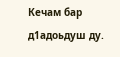Кечам бар д1адоьдуш ду.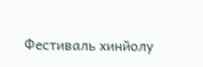Фестиваль хинйолу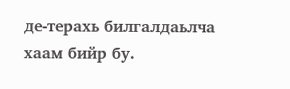де-терахь билгалдаьлча хаам бийр бу.